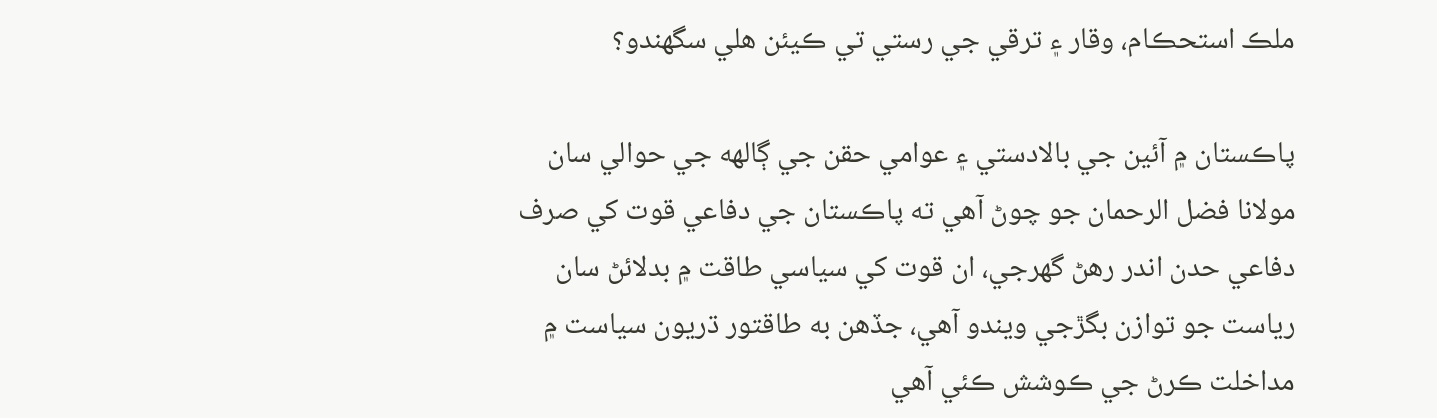ملڪ استحڪام، وقار ۽ ترقي جي رستي تي ڪيئن هلي سگهندو؟

پاڪستان ۾ آئين جي بالادستي ۽ عوامي حقن جي ڳالهه جي حوالي سان  مولانا فضل الرحمان جو چوڻ آهي ته پاڪستان جي دفاعي قوت کي صرف دفاعي حدن اندر رهڻ گهرجي، ان قوت کي سياسي طاقت ۾ بدلائڻ سان رياست جو توازن بگڙجي ويندو آهي، جڏهن به طاقتور ڌريون سياست ۾ مداخلت ڪرڻ جي ڪوشش ڪئي آهي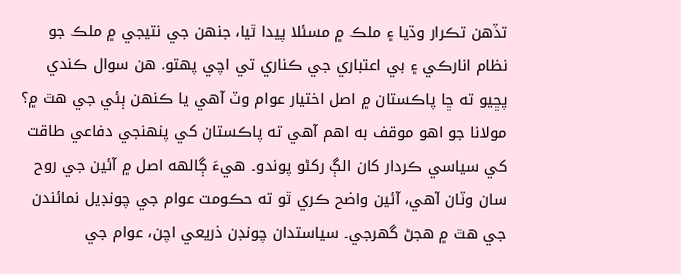تڏهن تڪرار وڌيا ۽ ملڪ ۾ مسئلا پيدا ٿيا، جنهن جي نتيجي ۾ ملڪ جو نظام انارڪي ۽ بي اعتباري جي ڪناري تي اچي پهتو. هن سوال ڪندي پڇيو ته ڇا پاڪستان ۾ اصل اختيار عوام وٽ آهي يا ڪنهن ٻئي جي هٿ ۾؟ مولانا جو اهو موقف به اهم آهي ته پاڪستان کي پنهنجي دفاعي طاقت کي سياسي ڪردار کان الڳ رکڻو پوندو۔ هيءَ ڳالهه اصل ۾ آئين جي روح سان وٽان آهي، آئين واضح ڪري ٿو ته حڪومت عوام جي چونڊيل نمائندن جي هٿ ۾ هجڻ گهرجي۔ سياستدان چونڊن ذريعي اچن، عوام جي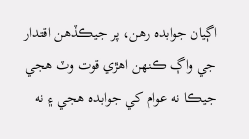اڳيان جوابده رهن، پر جيڪڏهن اقتدار جي واڳ ڪنهن اهڙي قوت وٽ هجي جيڪا نه عوام کي جوابده هجي ۽ نه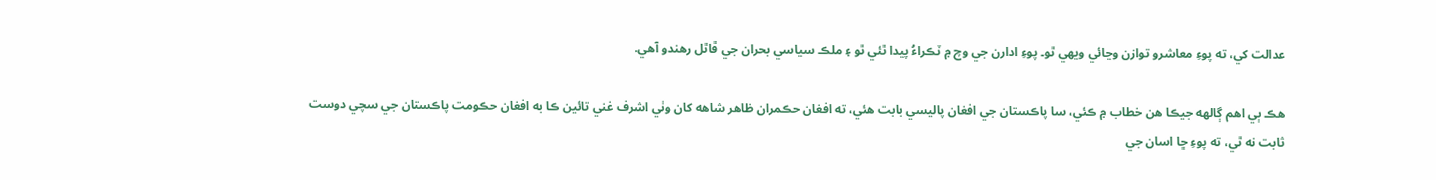عدالت کي، ته پوءِ معاشرو توازن وڃائي ويهي ٿو۔ پوءِ ادارن جي وچ ۾ ٽڪراءُ پيدا ٿئي ٿو ۽ ملڪ سياسي بحران جي ڦاٿل رهندو آهي.

هڪ ٻي اهم ڳالهه جيڪا هن خطاب ۾ ڪئي، سا پاڪستان جي افغان پاليسي بابت هئي، ته افغان حڪمران ظاهر شاهه کان وٺي اشرف غني تائين ڪا به افغان حڪومت پاڪستان جي سچي دوست ثابت نه ٿي، ته پوءِ ڇا اسان جي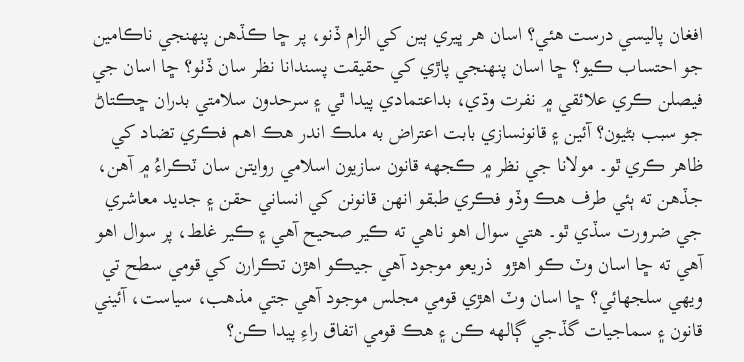افغان پاليسي درست هئي؟ اسان هر ڀيري ٻين کي الزام ڏنو، پر ڇا ڪڏهن پنهنجي ناڪامين جو احتساب ڪيو؟ ڇا اسان پنهنجي پاڙي کي حقيقت پسندانا نظر سان ڏٺو؟ ڇا اسان جي فيصلن ڪري علائقي ۾ نفرت وڌي، بداعتمادي پيدا ٿي ۽ سرحدون سلامتي بدران ڇڪتاڻ جو سبب بڻيون؟ آئين ۽ قانونسازي بابت اعتراض به ملڪ اندر هڪ اهم فڪري تضاد کي ظاهر ڪري ٿو۔ مولانا جي نظر ۾ ڪجهه قانون سازيون اسلامي روايتن سان ٽڪراءُ ۾ آهن، جڏهن ته ٻئي طرف هڪ وڏو فڪري طبقو انهن قانونن کي انساني حقن ۽ جديد معاشري جي ضرورت سڏي ٿو۔ هتي سوال اهو ناهي ته ڪير صحيح آهي ۽ ڪير غلط، پر سوال اهو آهي ته ڇا اسان وٽ ڪو اهڙو  ذريعو موجود آهي جيڪو اهڙن تڪرارن کي قومي سطح تي ويهي سلجهائي؟ ڇا اسان وٽ اهڙي قومي مجلس موجود آهي جتي مذهب، سياست، آئيني قانون ۽ سماجيات گڏجي ڳالهه ڪن ۽ هڪ قومي اتفاق راءِ پيدا ڪن؟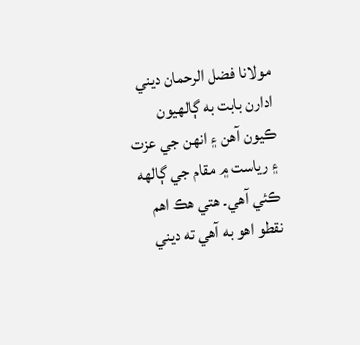مولانا فضل الرحمان ديني ادارن بابت به ڳالهيون ڪيون آهن ۽ انهن جي عزت ۽ رياست ۾ مقام جي ڳالهه ڪئي آهي۔ هتي هڪ اهم نقطو اهو به آهي ته ديني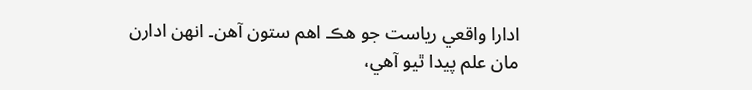ادارا واقعي رياست جو هڪ اهم ستون آهن۔ انهن ادارن مان علم پيدا ٿيو آهي،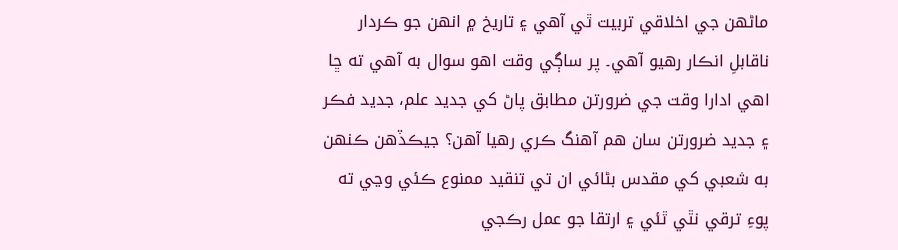ماڻهن جي اخلاقي تربيت ٿي آهي ۽ تاريخ ۾ انهن جو ڪردار ناقابلِ انڪار رهيو آهي۔ پر ساڳي وقت اهو سوال به آهي ته ڇا اهي ادارا وقت جي ضرورتن مطابق پاڻ کي جديد علم، جديد فڪر ۽ جديد ضرورتن سان هم آهنگ ڪري رهيا آهن؟ جيڪڏهن ڪنهن به شعبي کي مقدس بڻائي ان تي تنقيد ممنوع ڪئي وڃي ته پوءِ ترقي نٿي ٿئي ۽ ارتقا جو عمل رڪجي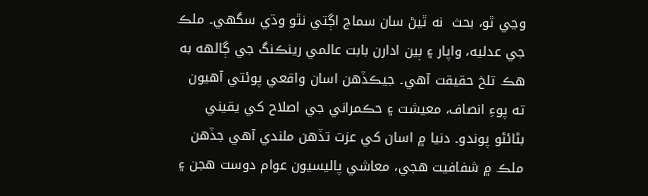وڃي ٿو، بحث  نه ٿيڻ سان سماج اڳتي نٿو وڌي سگهي۔ ملڪ جي عدليه، واپار ۽ ٻين ادارن بابت عالمي رينڪنگ جي ڳالهه به هڪ تلخ حقيقت آهي۔ جيڪڏهن اسان واقعي پوئتي آهيون ته پوءِ انصاف، معيشت ۽ حڪمراني جي اصلاح کي يقيني بڻائڻو پوندو۔ دنيا ۾ اسان کي عزت تڏهن ملندي آهي جڏهن ملڪ ۾ شفافيت هجي، معاشي پاليسيون عوام دوست هجن ۽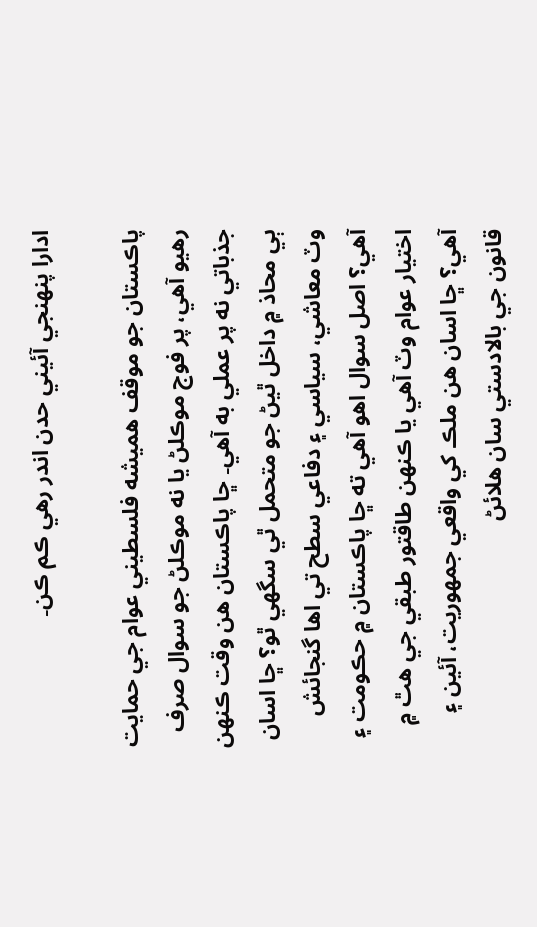ادارا پنهنجي آئيني حدن اندر رهي ڪم ڪن۔

پاڪستان جو موقف هميشه فلسطيني عوام جي حمايت رهيو آهي، پر فوج موڪلڻ يا نه موڪلڻ جو سوال صرف جذباتي نه پر عملي به آهي۔ ڇا پاڪستان هن وقت ڪنهن ٻي محاذ ۾ داخل ٿيڻ جو متحمل ٿي سگهي ٿو؟ ڇا اسان وٽ معاشي، سياسي ۽ دفاعي سطح تي اها گنجائش آهي؟ اصل سوال اهو آهي ته ڇا پاڪستان ۾ حڪومت ۽ اختيار عوام وٽ آهي يا ڪنهن طاقتور طبقي جي هٿ ۾ آهي؟ ڇا اسان هن ملڪ کي واقعي جمهوريت، آئين ۽ قانون جي بالادستي سان هلائڻ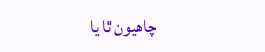چاهيون ٿا يا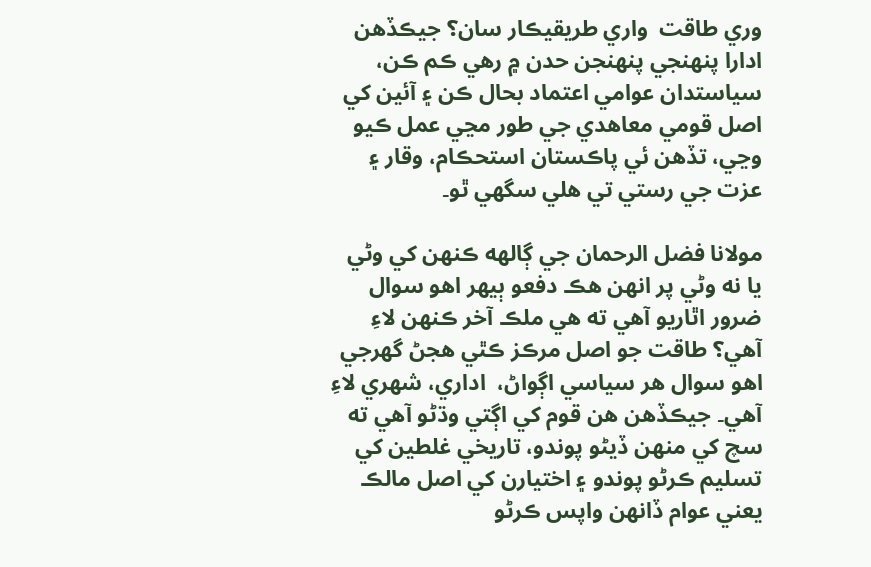وري طاقت  واري طريقيڪار سان؟ جيڪڏهن ادارا پنهنجي پنهنجن حدن ۾ رهي ڪم ڪن، سياستدان عوامي اعتماد بحال ڪن ۽ آئين کي اصل قومي معاهدي جي طور مڃي عمل ڪيو وڃي، تڏهن ئي پاڪستان استحڪام، وقار ۽ عزت جي رستي تي هلي سگهي ٿو۔

مولانا فضل الرحمان جي ڳالهه ڪنهن کي وڻي يا نه وڻي پر انهن هڪ دفعو ٻيهر اهو سوال ضرور اٿاريو آهي ته هي ملڪ آخر ڪنهن لاءِ آهي؟ طاقت جو اصل مرڪز ڪٿي هجڻ گهرجي اهو سوال هر سياسي اڳواڻ،  اداري، شهري لاءِ آهي۔ جيڪڏهن هن قوم کي اڳتي وڌڻو آهي ته سچ کي منهن ڏيڻو پوندو، تاريخي غلطين کي تسليم ڪرڻو پوندو ۽ اختيارن کي اصل مالڪ يعني عوام ڏانهن واپس ڪرڻو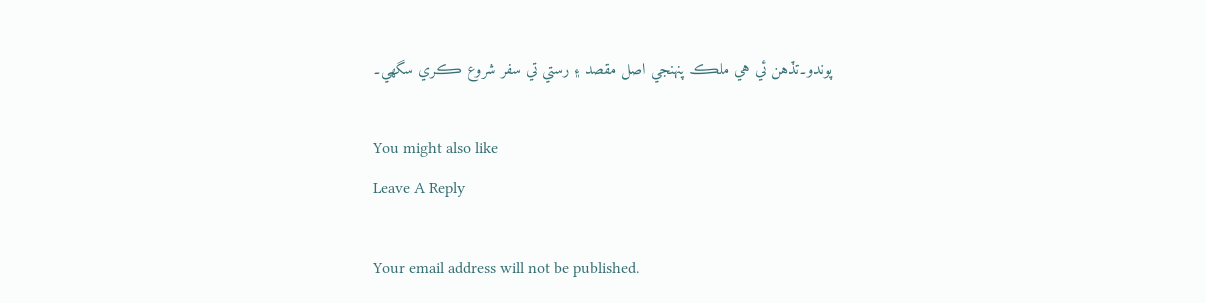پوندو۔تڏهن ئي هي ملڪ پنهنجي اصل مقصد ۽ رستي تي سفر شروع ڪري سگهي۔

You might also like
Leave A Reply

Your email address will not be published.